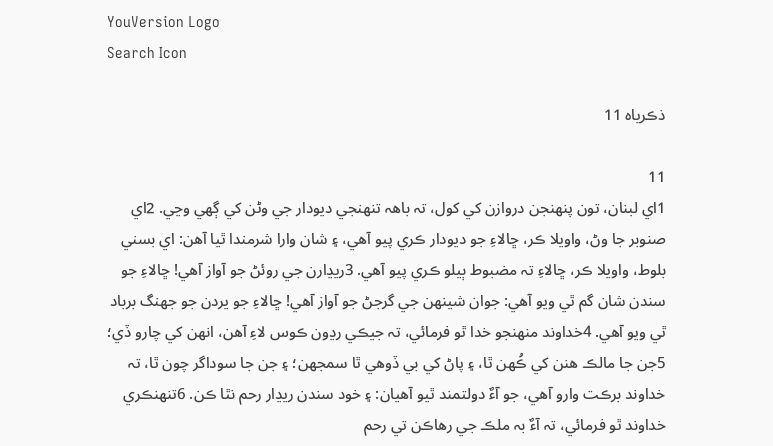YouVersion Logo
Search Icon

ذڪرياہ 11

11
1اي لبنان، تون پنهنجن دروازن کي کول، تہ باهہ تنهنجي ديودار جي وڻن کي ڳهي وڃي. 2اي صنوبر جا وڻ، واويلا ڪر، ڇالاءِ جو ديودار ڪري پيو آهي، ۽ شان وارا شرمندا ٿيا آهن: اي بسني بلوط، واويلا ڪر، ڇالاءِ تہ مضبوط ٻيلو ڪري پيو آهي. 3ريڍارن جي روئڻ جو آواز آهي! ڇالاءِ جو سندن شان گم ٿي ويو آهي: جوان شينهن جي گرجڻ جو آواز آهي! ڇالاءِ جو يردن جو جهنگ برباد ٿي ويو آهي. 4خداوند منهنجو خدا ٿو فرمائي، تہ جيڪي رڍون ڪوس لاءِ آهن، انهن کي چارو ڏي؛ 5جن جا مالڪ هنن کي ڪُهن ٿا، ۽ پاڻ کي بي ڏوهي ٿا سمجهن؛ ۽ جن جا سوداگر چون ٿا، تہ خداوند برڪت وارو آهي، جو آءٌ دولتمند ٿيو آهيان: ۽ خود سندن ريڍار رحم نٿا ڪن. 6تنهنڪري خداوند ٿو فرمائي، تہ آءٌ بہ ملڪ جي رهاڪن تي رحم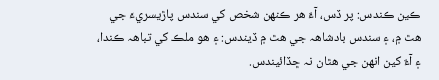ڪين ڪندس: پر ڏس، آءٌ هر ڪنهن شخص کي سندس پاڙيسريءَ جي هٿ ۾، ۽ سندس بادشاهہ جي هٿ ۾ ڏيندس: ۽ هو ملڪ کي تباهہ ڪندا، ۽ آءٌ کين انهن جي هٿان نہ ڇڏائيندس.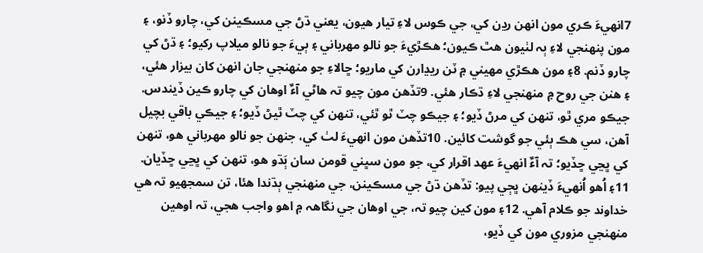7انهيءَ ڪري مون انهن رڍن کي، جي ڪوس لاءِ تيار هيون، يعني ڌڻ جي مسڪينن کي، چارو ڏنو، ۽ مون پنهنجي لاءِ ٻہ لٺيون هٿ ڪيون؛ هڪڙيءَ جو نالو مهرباني ۽ ٻيءَ جو نالو ميلاپ رکيو؛ ۽ ڌڻ کي چارو ڏنم. 8۽ مون هڪڙي مهيني ۾ ٽن ريڍارن کي ماريو؛ ڇالاءِ جو منهنجي جان انهن کان بيزار هئي، ۽ هنن جي روح ۾ منهنجي لاءِ ڌڪار هئي. 9تڏهن مون چيو تہ هاڻي آءٌ اوهان کي چارو ڪين ڏيندس. جيڪو مري ٿو، تنهن کي مرڻ ڏيو؛ ۽ جيڪو چٽ ٿو ٿئي، تنهن کي چٽ ٿيڻ ڏيو؛ ۽ جيڪي باقي بچيل آهن، سي هڪ ٻئي جو گوشت کائين. 10تڏهن مون انهيءَ لٺ کي، جنهن جو نالو مهرباني هو، تنهن کي ڀڃي ڇڏيو؛ تہ آءٌ انهيءَ عهد اقرار کي، جو مون سڀني قومن سان ٻَڌو هو، تنهن کي ڀڃي ڇڏيان. 11۽ اُهو اُنهيءَ ڏينهن ڀڄي پيو: تڏهن ڌڻ جي مسڪينن، جي منهنجي ٻڌندا هئا، تن سمجهيو تہ هي خداوند جو ڪلام آهي. 12۽ مون کين چيو تہ، جي اوهان جي نگاهہ ۾ اهو واجب هجي، تہ اوهين منهنجي مزوري مون کي ڏيو،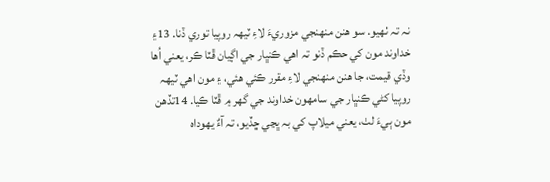نہ تہ ٺهيو. سو هنن منهنجي مزوريءَ لاءِ ٽيهہ روپيا توري ڏنا. 13۽ خداوند مون کي حڪم ڏنو تہ اهي ڪنڀار جي اڳيان ڦٽا ڪر، يعني اُها وڏي قيمت، جا هنن منهنجي لاءِ مقرر ڪئي هئي، ۽ مون اهي ٽيهہ روپيا کڻي ڪنڀار جي سامهون خداوند جي گهر ۾ ڦٽا ڪيا. 14تڏهن مون ٻيءَ لٺ، يعني ميلاپ کي بہ ڀڃي ڇڏيو، تہ آءٌ يهوداہ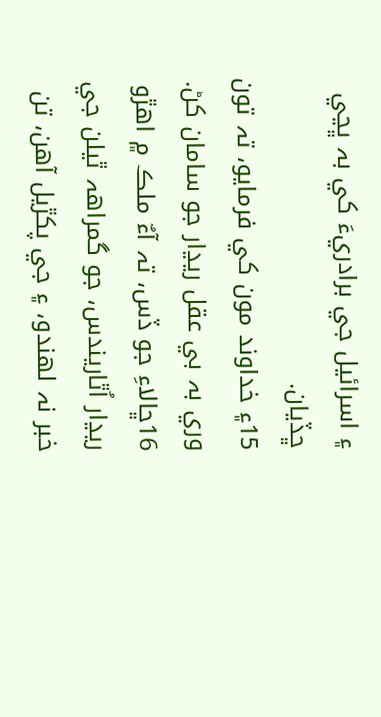۽ اسرائيل جي برادريءَ کي بہ ڀڃي ڇڏيان.
15۽ خداوند مون کي فرمايو، تہ تون وري بہ بي عقل ريڍار جو سامان کڻ. 16ڇالاءِ جو ڏس، تہ آءٌ ملڪ ۾ اهڙو ريڍار اُٿاريندس، جو گمراهہ ٿيلن جي خبر نہ لهندو، ۽ جي پکڙيل آهن، تن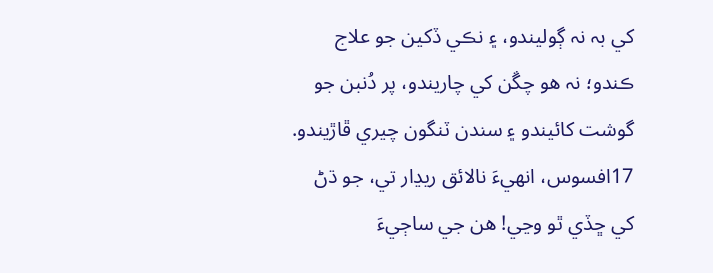کي بہ نہ ڳوليندو، ۽ نڪي ڏکين جو علاج ڪندو؛ نہ هو چڱن کي چاريندو، پر دُنبن جو گوشت کائيندو ۽ سندن ٽنگون چيري ڦاڙيندو. 17افسوس، انهيءَ نالائق ريڍار تي، جو ڌڻ کي ڇڏي ٿو وڃي! هن جي ساڄيءَ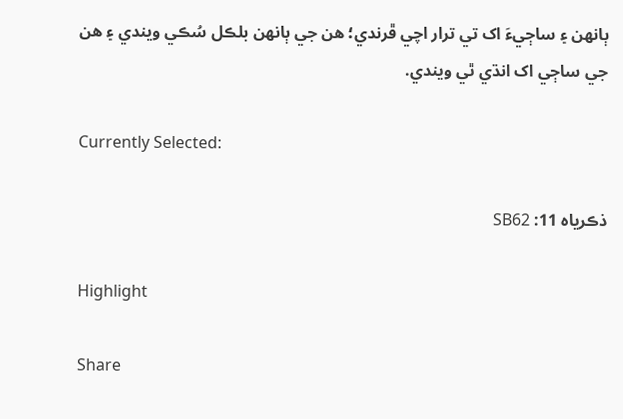ٻانهن ۽ ساڄيءَ اک تي ترار اچي ڦرندي؛ هن جي ٻانهن بلڪل سُڪي ويندي ۽ هن جي ساڄي اک انڌي ٿي ويندي.

Currently Selected:

ذڪرياہ 11: SB62

Highlight

Share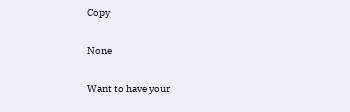Copy

None

Want to have your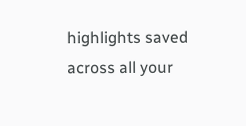highlights saved across all your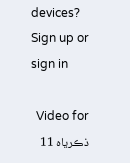devices? Sign up or sign in

Video for ذڪرياہ 11